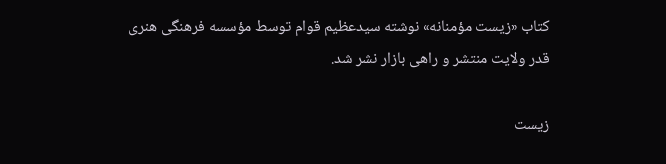کتاب «زیست مؤمنانه» نوشته سیدعظیم قوام توسط مؤسسه فرهنگی هنری قدر ولایت منتشر و راهی بازار نشر شد.

زیست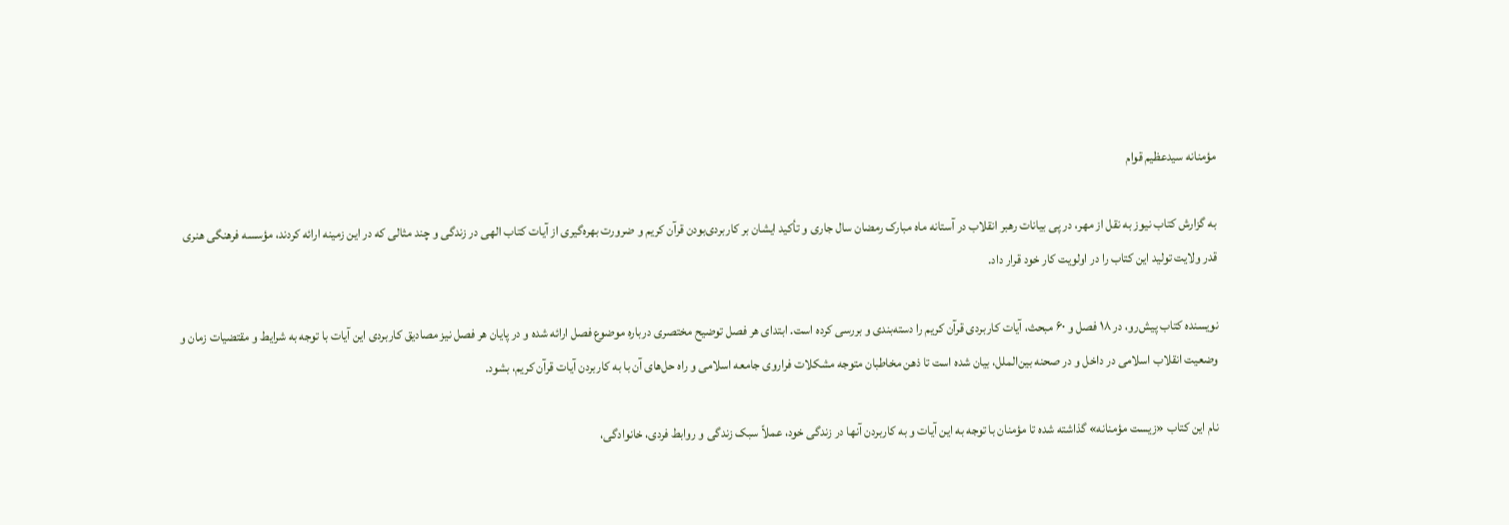مؤمنانه سیدعظیم قوام

به گزارش کتاب نیوز به نقل از مهر، در پی بیانات رهبر انقلاب در آستانه ماه مبارک رمضان سال جاری و تأکید ایشان بر کاربردی‌بودن قرآن کریم و ضرورت بهره‌گیری از آیات کتاب الهی در زندگی و چند مثالی که در این زمینه ارائه کردند، مؤسسه فرهنگی هنری قدر ولایت تولید این کتاب را در اولویت کار خود قرار داد.

نویسنده کتاب پیش‌رو، در ۱۸ فصل و ۶۰ مبحث، آیات کاربردی قرآن کریم را دسته‌بندی و بررسی کرده است. ابتدای هر فصل توضیح مختصری درباره موضوع فصل ارائه شده و در پایان هر فصل نیز مصادیق کاربردی این آیات با توجه به شرایط و مقتضیات زمان و وضعیت انقلاب اسلامی در داخل و در صحنه بین‌الملل، بیان شده است تا ذهن مخاطبان متوجه مشکلات فراروی جامعه اسلامی و راه حل‌های آن با به کاربردن آیات قرآن کریم، بشود.

نام این کتاب «زیست مؤمنانه» گذاشته شده تا مؤمنان با توجه به این آیات و به کاربردن آنها در زندگی خود، عملاً سبک زندگی و روابط فردی، خانوادگی،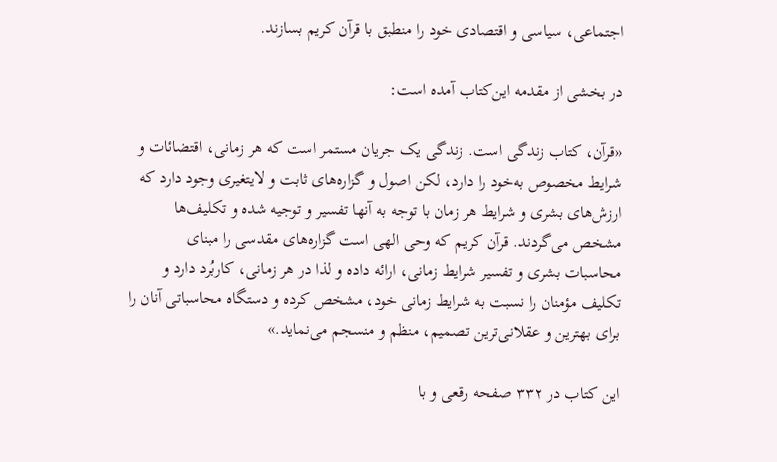اجتماعی، سیاسی و اقتصادی خود را منطبق با قرآن کریم بسازند.

در بخشی از مقدمه این‌کتاب آمده است:

«قرآن، کتاب زندگی است. زندگی یک جریان مستمر است که هر زمانی، اقتضائات و شرایط مخصوص به‌خود را دارد، لکن اصول و گزاره‌های ثابت و لایتغیری وجود دارد که ارزش‌های بشری و شرایط هر زمان با توجه به آنها تفسیر و توجیه شده و تکلیف‌ها مشخص می‌گردند. قرآن کریم که وحی الهی است گزاره‌های مقدسی را مبنای محاسبات بشری و تفسیر شرایط زمانی، ارائه داده و لذا در هر زمانی، کاربُرد دارد و تکلیف مؤمنان را نسبت به شرایط زمانی خود، مشخص کرده و دستگاه محاسباتی آنان را برای بهترین و عقلانی‌ترین تصمیم، منظم و منسجم می‌نماید.»

این کتاب در ۳۳۲ صفحه رقعی و با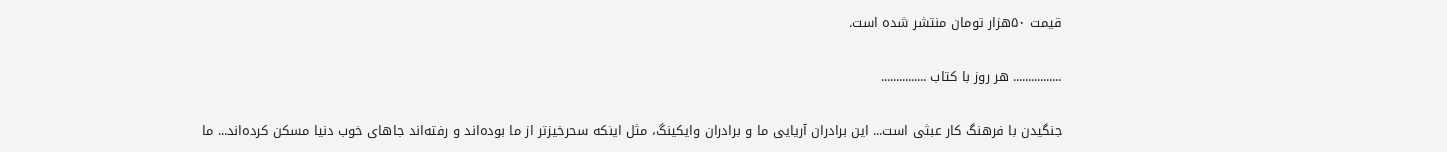قیمت ۵۰هزار تومان منتشر شده است.

................ هر روز با کتاب ...............

جنگیدن با فرهنگ کار عبثی است... این برادران آریایی ما و برادران وایکینگ، مثل اینکه سحرخیزتر از ما بوده‌اند و رفته‌اند جاهای خوب دنیا مسکن کرده‌اند... ما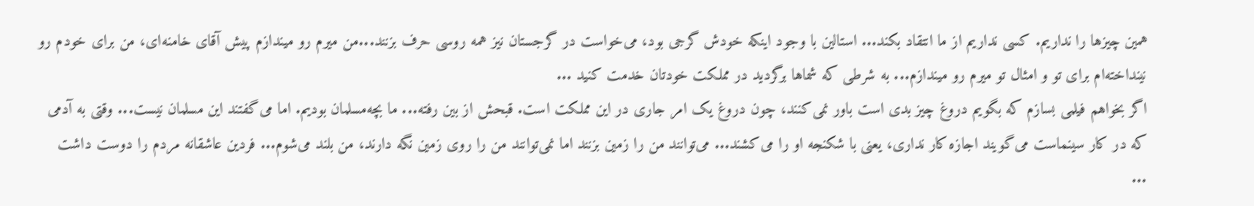همین چیزها را نداریم. کسی نداریم از ما انتقاد بکند... استالین با وجود اینکه خودش گرجی بود، می‌خواست در گرجستان نیز همه روسی حرف بزنند...من میرم رو میندازم پیش آقای خامنه‌ای، من برای خودم رو نینداخته‌ام برای تو و امثال تو میرم رو میندازم... به شرطی که شماها برگردید در مملکت خودتان خدمت کنید ...
اگر بخواهم فیلمی بسازم که بگویم دروغ چیز بدی است باور نمی‌کنند، چون دروغ یک امر جاری در این مملکت است. قبحش از بین رفته... ما بچه‌مسلمان بودیم. اما می‌گفتند این مسلمان نیست... وقتی به آدمی که در کار سینماست می‌گویند اجازه کار نداری، یعنی با شکنجه او را می‌کشند... می‌توانند من را زمین بزنند اما نمی‌توانند من را روی زمین نگه دارند، من بلند می‌شوم... فردین عاشقانه مردم را دوست داشت ...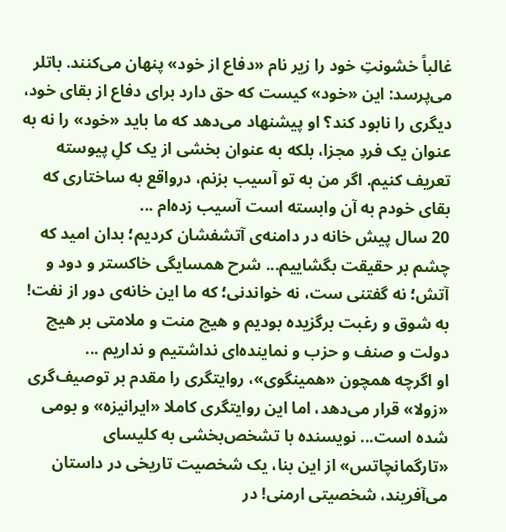غالباً خشونتِ خود را زیر نام «دفاع از خود» پنهان می‌کنند. باتلر می‌پرسد: این «خود» کیست که حق دارد برای دفاع از بقای خود، دیگری را نابود کند؟ او پیشنهاد می‌دهد که ما باید «خود» را نه به عنوان یک فردِ مجزا، بلکه به عنوان بخشی از یک کلِ پیوسته تعریف کنیم. اگر من به تو آسیب بزنم، درواقع به ساختاری که بقای خودم به آن وابسته است آسیب زده‌ام ...
20 سال پیش خانه در دامنه‌ی آتشفشان کردیم؛ بدان امید که چشم بر حقیقت بگشاییم... شرح همسایگی خاکستر و دود و آتش؛ نه گفتنی ست، نه خواندنی؛ که ما این خانه‌ی دور از نفت! به شوق و رغبت برگزیده بودیم و هیچ منت و ملامتی بر هیچ دولت و صنف و حزب و نماینده‌ای نداشتیم و نداریم ...
او اگرچه همچون «همینگوی»، روایتگری را مقدم بر توصیف‌گری «زولا» قرار می‌دهد، اما این روایتگری کاملا «ایرانیزه» و بومی شده است... نویسنده با تشخص‌بخشی به کلیسای «تارگمانچاتس» از این بنا، یک شخصیت تاریخی در داستان می‌آفریند، شخصیتی ارمنی! در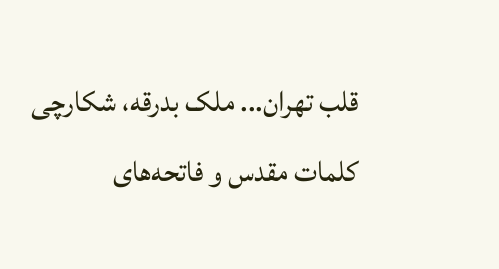قلب تهران... ملک بدرقه، شکارچی کلمات مقدس و فاتحه‌های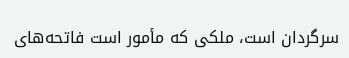سرگردان است، ملکی که مأمور است فاتحه‌های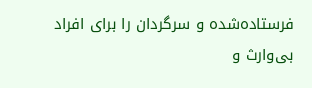فرستاده‌شده و سرگردان را برای افراد بی‌وارث و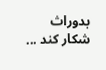بد‌وراث شکار کند ...